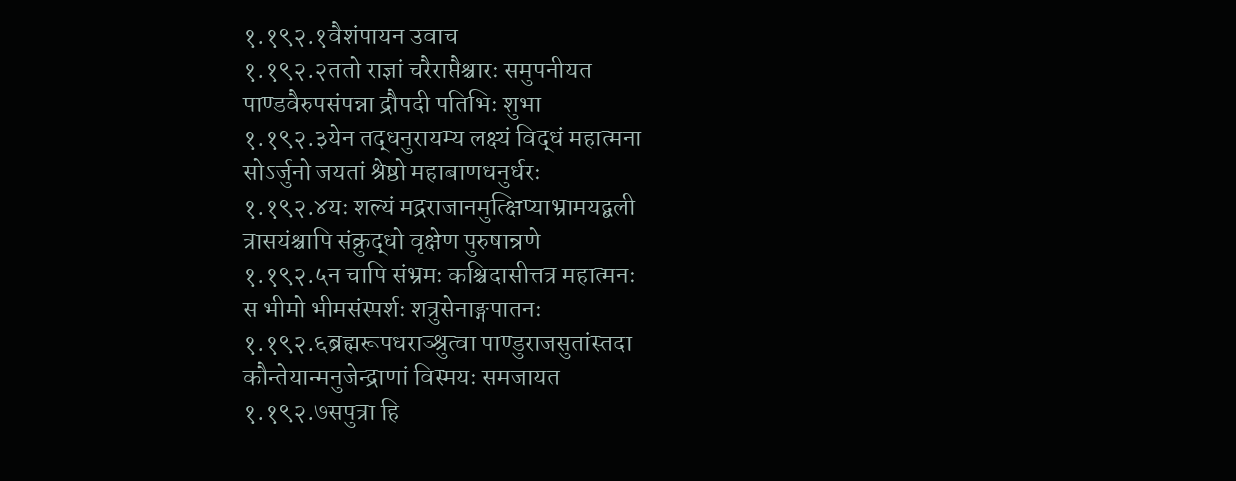१.१९२.१वैशंपायन उवाच
१.१९२.२ततो राज्ञां चरैराप्तैश्चारः समुपनीयत
पाण्डवैरुपसंपन्ना द्रौपदी पतिभिः शुभा
१.१९२.३येन तद्धनुरायम्य लक्ष्यं विद्धं महात्मना
सोऽर्जुनो जयतां श्रेष्ठो महाबाणधनुर्धरः
१.१९२.४यः शल्यं मद्रराजानमुत्क्षिप्याभ्रामयद्बली
त्रासयंश्चापि संक्रुद्धो वृक्षेण पुरुषान्रणे
१.१९२.५न चापि संभ्रमः कश्चिदासीत्तत्र महात्मनः
स भीमो भीमसंस्पर्शः शत्रुसेनाङ्गपातनः
१.१९२.६ब्रह्मरूपधराञ्श्रुत्वा पाण्डुराजसुतांस्तदा
कौन्तेयान्मनुजेन्द्राणां विस्मयः समजायत
१.१९२.७सपुत्रा हि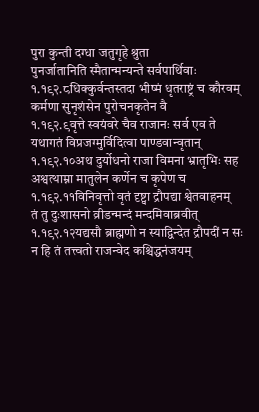पुरा कुन्ती दग्धा जतुगृहे श्रुता
पुनर्जातानिति स्मैतान्मन्यन्ते सर्वपार्थिवाः
१.१९२.८धिक्कुर्वन्तस्तदा भीष्मं धृतराष्ट्रं च कौरवम्
कर्मणा सुनृशंसेन पुरोचनकृतेन वै
१.१९२.९वृत्ते स्वयंवरे चैव राजानः सर्व एव ते
यथागतं विप्रजग्मुर्विदित्वा पाण्डवान्वृतान्
१.१९२.१०अथ दुर्योधनो राजा विमना भ्रातृभिः सह
अश्वत्थाम्ना मातुलेन कर्णेन च कृपेण च
१.१९२.११विनिवृत्तो वृतं दृष्ट्वा द्रौपद्या श्वेतवाहनम्
तं तु दुःशासनो व्रीडन्मन्दं मन्दमिवाब्रवीत्
१.१९२.१२यद्यसौ ब्राह्मणो न स्याद्विन्देत द्रौपदीं न सः
न हि तं तत्त्वतो राजन्वेद कश्चिद्धनंजयम्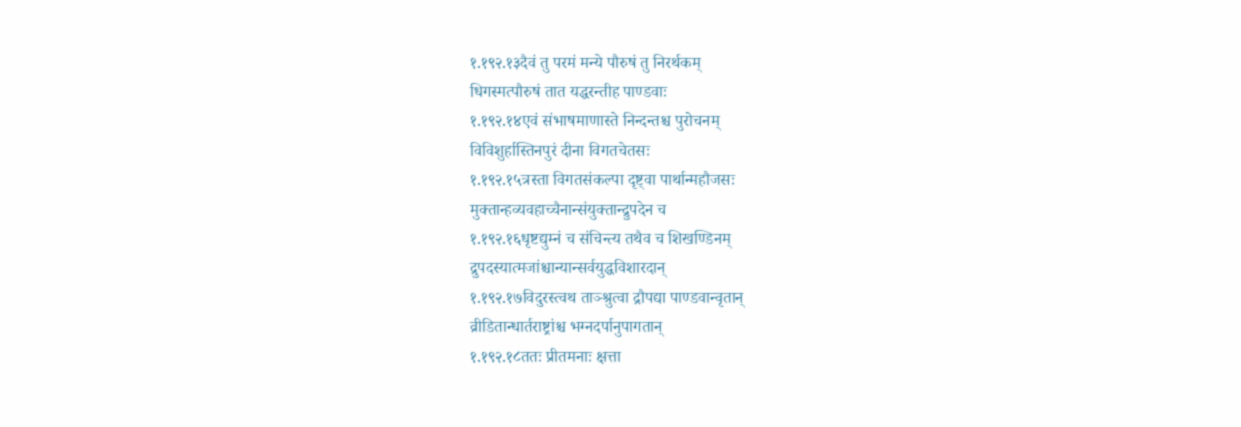१.१९२.१३दैवं तु परमं मन्ये पौरुषं तु निरर्थकम्
धिगस्मत्पौरुषं तात यद्धरन्तीह पाण्डवाः
१.१९२.१४एवं संभाषमाणास्ते निन्दन्तश्च पुरोचनम्
विविशुर्हास्तिनपुरं दीना विगतचेतसः
१.१९२.१५त्रस्ता विगतसंकल्पा दृष्ट्वा पार्थान्महौजसः
मुक्तान्हव्यवहाच्चैनान्संयुक्तान्द्रुपदेन च
१.१९२.१६धृष्टद्युम्नं च संचिन्त्य तथैव च शिखण्डिनम्
द्रुपदस्यात्मजांश्चान्यान्सर्वयुद्धविशारदान्
१.१९२.१७विदुरस्त्वथ ताञ्श्रुत्वा द्रौपद्या पाण्डवान्वृतान्
व्रीडितान्धार्तराष्ट्रांश्च भग्नदर्पानुपागतान्
१.१९२.१८ततः प्रीतमनाः क्षत्ता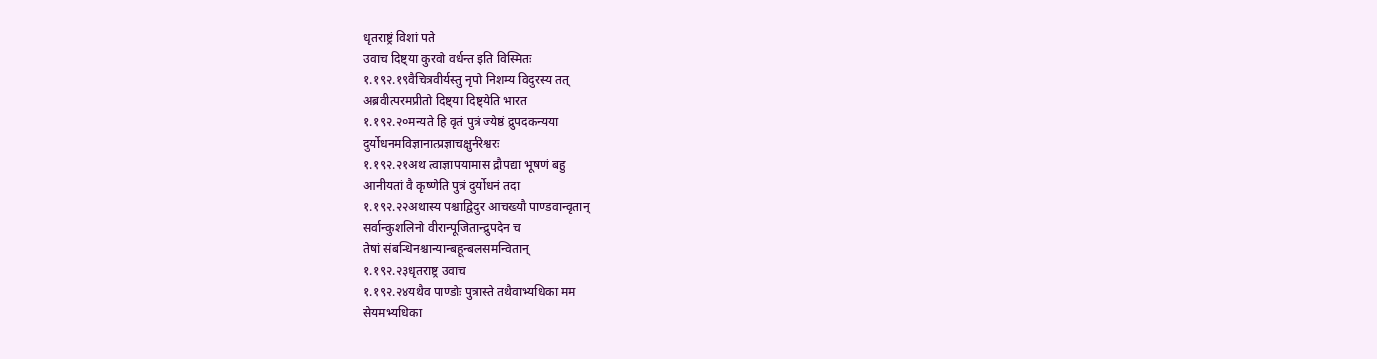धृतराष्ट्रं विशां पते
उवाच दिष्ट्या कुरवो वर्धन्त इति विस्मितः
१.१९२.१९वैचित्रवीर्यस्तु नृपो निशम्य विदुरस्य तत्
अब्रवीत्परमप्रीतो दिष्ट्या दिष्ट्येति भारत
१.१९२.२०मन्यते हि वृतं पुत्रं ज्येष्ठं द्रुपदकन्यया
दुर्योधनमविज्ञानात्प्रज्ञाचक्षुर्नरेश्वरः
१.१९२.२१अथ त्वाज्ञापयामास द्रौपद्या भूषणं बहु
आनीयतां वै कृष्णेति पुत्रं दुर्योधनं तदा
१.१९२.२२अथास्य पश्चाद्विदुर आचख्यौ पाण्डवान्वृतान्
सर्वान्कुशलिनो वीरान्पूजितान्द्रुपदेन च
तेषां संबन्धिनश्चान्यान्बहून्बलसमन्वितान्
१.१९२.२३धृतराष्ट्र उवाच
१.१९२.२४यथैव पाण्डोः पुत्रास्ते तथैवाभ्यधिका मम
सेयमभ्यधिका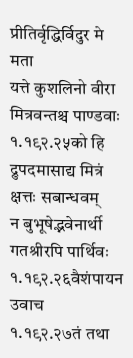प्रीतिर्वृद्धिर्विदुर मे मता
यत्ते कुशलिनो वीरा मित्रवन्तश्च पाण्डवाः
१.१९२.२५को हि द्रुपदमासाद्य मित्रं क्षत्तः सबान्धवम्
न बुभूषेद्भवेनार्थी गतश्रीरपि पार्थिवः
१.१९२.२६वैशंपायन उवाच
१.१९२.२७तं तथा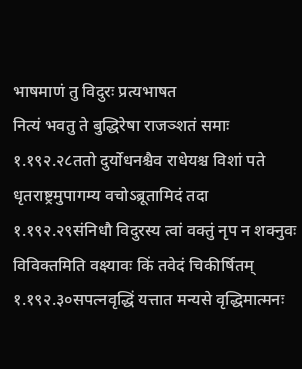भाषमाणं तु विदुरः प्रत्यभाषत
नित्यं भवतु ते बुद्धिरेषा राजञ्शतं समाः
१.१९२.२८ततो दुर्योधनश्चैव राधेयश्च विशां पते
धृतराष्ट्रमुपागम्य वचोऽब्रूतामिदं तदा
१.१९२.२९संनिधौ विदुरस्य त्वां वक्तुं नृप न शक्नुवः
विविक्तमिति वक्ष्यावः किं तवेदं चिकीर्षितम्
१.१९२.३०सपत्नवृद्धिं यत्तात मन्यसे वृद्धिमात्मनः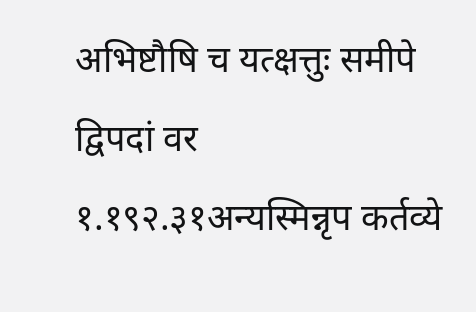अभिष्टौषि च यत्क्षत्तुः समीपे द्विपदां वर
१.१९२.३१अन्यस्मिन्नृप कर्तव्ये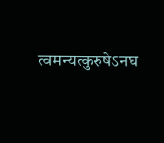त्वमन्यत्कुरुषेऽनघ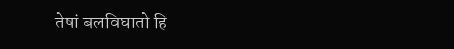तेषां बलविघातो हि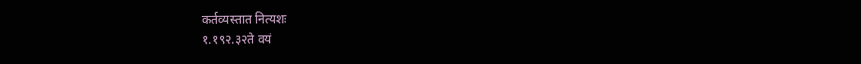कर्तव्यस्तात नित्यशः
१.१९२.३२ते वयं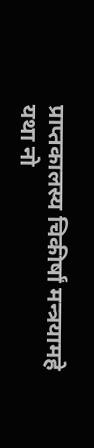प्राप्तकालस्य चिकीर्षां मन्त्रयामहे
यथा नो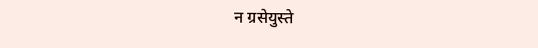न ग्रसेयुस्ते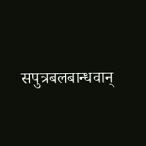सपुत्रबलबान्धवान्